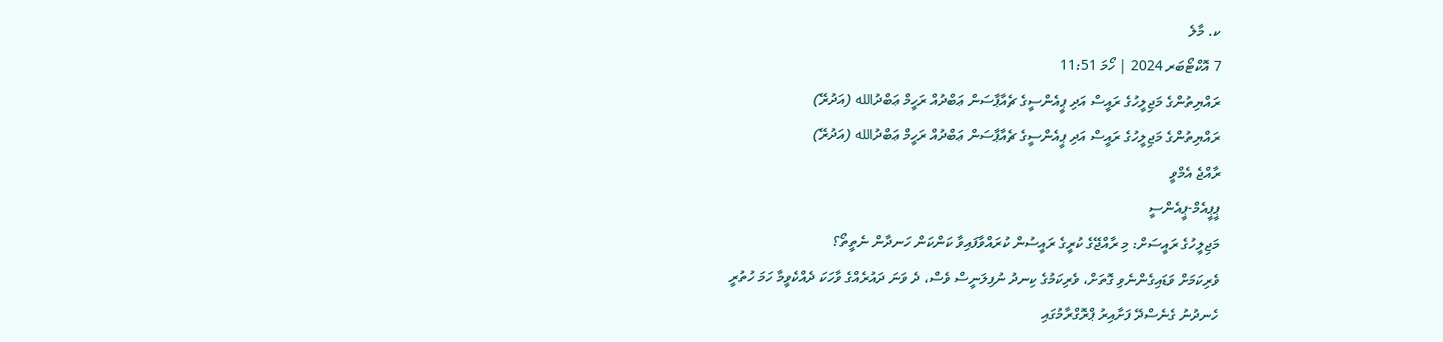ކ. މާލެ
7 އޮކްޓޯބަރ 2024 | ހޯމަ 11:51
ރައްޔިތުންގެ މަޖިލީހުގެ ރައީސް އަދި ޕީއެންސީގެ ޗެއާޕާސަން ޢަބްދުއް ރަހީމް ޢަބްދުالله (އަދުރޭ)
ރައްޔިތުންގެ މަޖިލީހުގެ ރައީސް އަދި ޕީއެންސީގެ ޗެއާޕާސަން ޢަބްދުއް ރަހީމް ޢަބްދުالله (އަދުރޭ)
ރާއްޖެ އެމްވީ
ޕީޕީއެމް-ޕީއެންސީ
މަޖިލީހުގެ ރައީސަށް: މި ރާއްޖޭގެ ކުރީގެ ރައީސުން ކުރައްވާފައިވާ ކަންކަން ހަނދާން ނެތީތޯ؟
ވެރިކަމަށް ވަޑައިގެންނެވި ގޮތަށް، ވެރިކަމުގެ ކިނދު ނުފިލަނީސް ވެސް، ދެ ވަނަ ދައުރެއްގެ ވާހަކަ ދެއްކެވީމާ ހަމަ ހުތުރީ
ހެނދުނު ގެނެސްދޭ ފަށާއިރު ޕްރޮގްރާމުގައި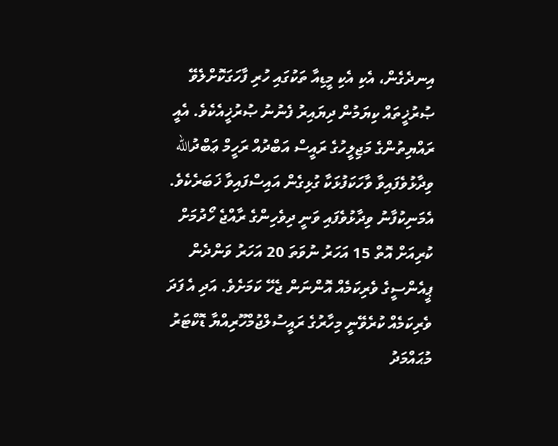އިނދެގެން، އެކި އެކި މީޑިއާ ތަކުގައި ހުރި ފާހަގަކޮށްލެވޭ ޞުރުޚީތައް ކިޔަމުން ދިޔައިރު ފެނުނު ޞުރުޚީއެކެވެ. އެއީ ރައްޔިތުންގެ މަޖިލީހުގެ ރައީސް އަބްދުއް ރަހީމް ޢަބްދުالله ވިދާޅުވެފައިވާ ވާހަކަފުޅަކާ ގުޅިގެން އައިސްފައިވާ ޚަބަރެކެވެ. އެމަނިކުފާނު ވިދާޅުވެފައި ވަނީ ދިވެހިންގެ ރާއްޖެ ހޯދުމަށް ކުރިއަށް އޮތް 15 އަހަރު ނުވަތަ 20 އަހަރު ވަންދެން ޕީއެންސީގެ ވެރިކަމެއް އޮންނަން ޖެހޭ ކަމަށެވެ. އަދި އެ ފަދަ ވެރިކަމެއް ކުރެވޭނީ މިހާރުގެ ރައީސުލްޖުމްހޫރިއްޔާ ޑޮކްޓަރު މުޙައްމަދު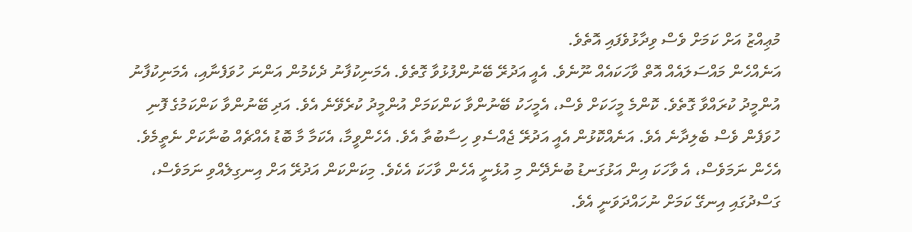މުޢިއްޒު އަށް ކަމަށް ވެސް ވިދާޅުވެފައި އޮތެވެ.
އަނެއްހެން މައްސަލައެއް އޮތް ވާހަކައެއް ނޫނެވެ. އެއީ އަދުރޭ ބޭނުންފުޅުވާ ގޮތެވެ. އެމަނިކުފާނު ދެކެމުން އަންނަ ހުވަފެނާއި، އެމަނިކުފާނު އުންމީދު ކުރައްވާ ގޮތެވެ. ކޮންމެ މީހަކަށް ވެސް، އެމީހަކު ބޭނުންވާ ކަންކަމަށް އުންމީދު ކުރެވޭނެ އެވެ. އަދި ބޭނުންވާ ކަންކަމުގެ ފޮނި ހުވަފެން ވެސް ބެލިދާނެ އެވެ. އަނެއްކޮޅުން އެއީ އަދުރޭ ޖެއްސެވި ހިސާބުތާ އެވެ. އެހެންވީމާ، އެކަމާ މާ ބޮޑު އެއްޗެއް ބުނާކަށް ނެތީމެވެ. އެހެން ނަމަވެސް، އެ ވާހަކަ އިން އަޅުގަނޑު ބުނެދޭން މި އުޅެނީ އެހެން ވާހަކަ އެކެވެ. މިކަންކަން އަދުރޭ އަށް އިނގިލެއްވި ނަމަވެސް، ގަސްދުގައި އިނގޭ ކަމަށް ނުހައްދަވަނީ އެވެ.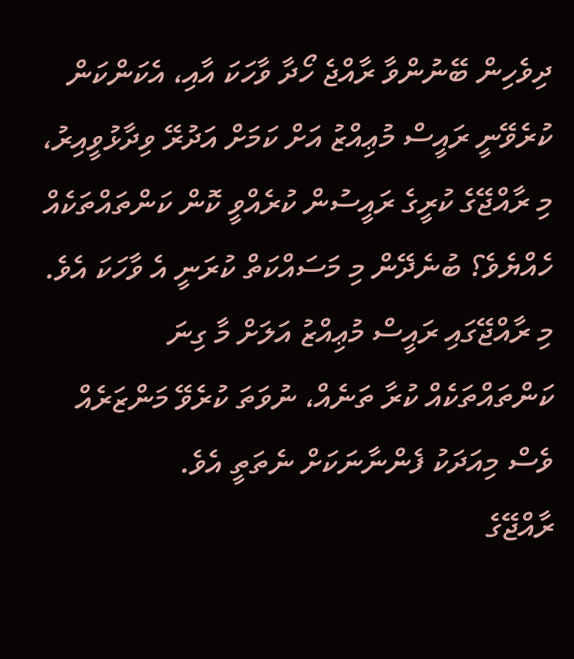ދިވެހިން ބޭނުންވާ ރާއްޖެ ހޯދާ ވާހަކަ އާއި، އެކަންކަން ކުރެވޭނީ ރައީސް މުޢިއްޒު އަށް ކަމަށް އަދުރޭ ވިދާޅުވީއިރު، މި ރާއްޖޭގެ ކުރީގެ ރައީސުން ކުރެއްވީ ކޮން ކަންތައްތަކެއް ހެއްޔެވެ؟ ބުނެދޭން މި މަސައްކަތް ކުރަނީ އެ ވާހަކަ އެވެ. މި ރާއްޖޭގައި ރައީސް މުޢިއްޒު އަލަށް މާ ގިނަ ކަންތައްތަކެއް ކުރާ ތަނެއް، ނުވަތަ ކުރެވޭ މަންޒަރެއް ވެސް މިއަދަކު ފެންނާނަކަށް ނެތަތީ އެވެ.
ރާއްޖޭގެ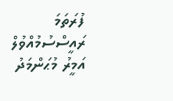ފުރަތަމަ ރައީސްސުމުއްވުލް އަމީރު މުޙަންމަދު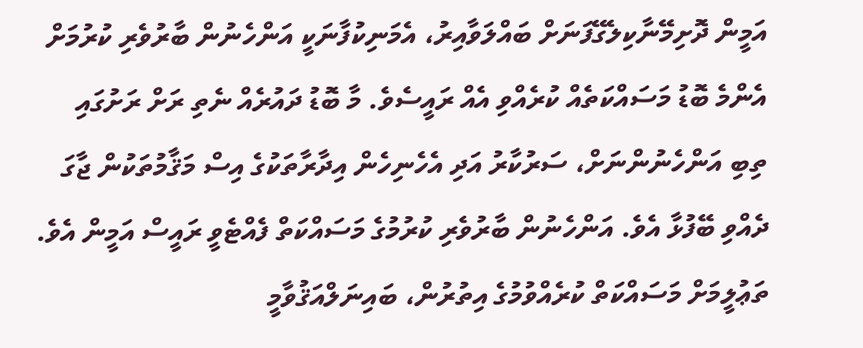އަމީން ދޮށިމޭނާކިލެގޭފަނަށް ބައްލަވާއިރު، އެމަނިކުފާނަކީ އަންހެނުން ބާރުވެރި ކުރުމަށް އެންމެ ބޮޑު މަސައްކަތެއް ކުރެއްވި އެއް ރައީސެވެ. މާ ބޮޑު ދައުރެއް ނެތި ރަށް ރަށުގައި ތިބި އަންހެނުންނަށް، ސަރުކާރު އަދި އެހެނިހެން އިދާރާތަކުގެ އިސް މަޤާމުތަކުން ޖާގަ ދެއްވި ބޭފުޅާ އެވެ. އަންހެނުން ބާރުވެރި ކުރުމުގެ މަސައްކަތް ފެއްޓެވީ ރައީސް އަމީން އެވެ. ތަޢުލީމަށް މަސައްކަތް ކުރެއްވުމުގެ އިތުރުން، ބައިނަލްއަޤުވާމީ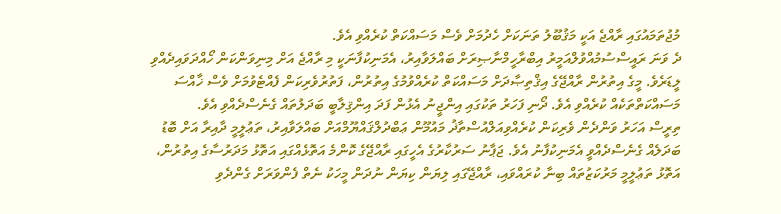މުޖުތަމައުގައި ރާއްޖެ އަކީ މަޤުބޫލު ތަނަކަށް ހެދުމަށް ވެސް މަސައްކަތް ކުރެއްވި އެވެ.
ދެ ވަނަ ރައީސްސުމުއްވުލްއަމީރު އިބްރާހީމްނާޞިރަށް ބައްލަވާއިރު، އެމަނިކުފާނަކީ މި ރާއްޖެ އަށް މިނިވަންކަން ހޯއްދަވައިދެއްވި ލީޑަރެވެ. މީގެ އިތުރުން ރާއްޖޭގެ އިޤްތިޞާދަށް މަސައްކަތް ކުރެއްވުމުގެ އިތުރުން، ފަތުރުވެރިކަން ފެއްޓެވުމަށް ވެސް ޚާއްސަ މަސައްކަތްތަކެއް ކުރެއްވި އެވެ. ދޯނި ފަހަރު ތަކުގައި އިންޖީނު އެޅުން ފަދަ އިންޤިލާބީ ބަދަލުތައް ގެނެސްދެއްވި އެވެ.
ތިރީސް އަހަރު ވަންދެން ވެރިކަން ކުރެއްވިއަލްއުސްތާޛު މައުމޫން ޢަބްދުލްޤައްޔޫމްއަށް ބައްލަވާއިރު، ތަޢުލީމީ ދާއިރާ އަށް ބޮޑު ބަދަލެއް ގެނެސްދެއްވީ އެމަނިކުފާނު އެވެ. ޖަޕާނު ސަރުކާރުގެ އެހީގައި ރާއްޖޭގެ ކޮންމެ އަތޮޅެއްގައި އަތޮޅު މަދަރުސާގެ އިތުރުން، އަތޮޅު ތަޢުލީމީ މަރުކަޒުތައް ބިނާ ކުރައްވައި، ރާއްޖޭގައި ލިޔަން ކިޔަން ނުދަން މީހަކު ނެތް ފެންވަރަށް ގެންދެވި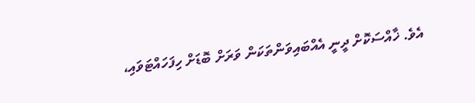އެވެ. ޚާއްސަކޮށް ދީނީ އެއްބައިވަންތަކަން ވަރަށް ބޮޑަށް ހިފަހައްޓަވައި،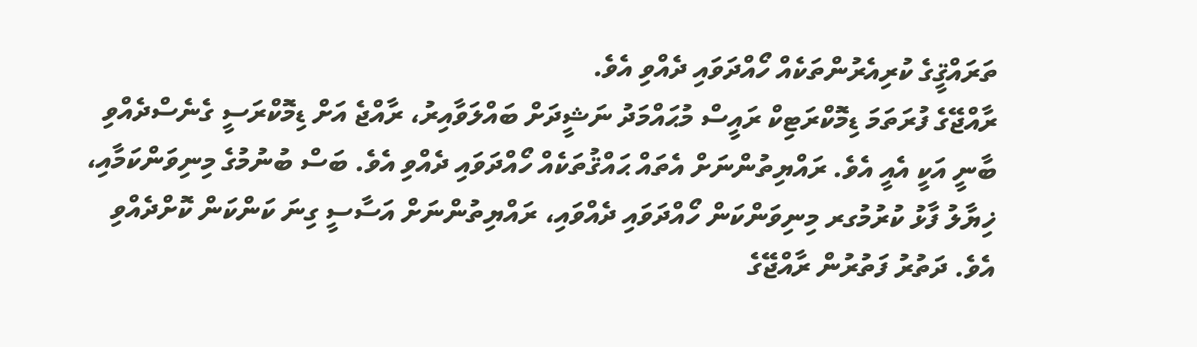ތަރައްޤީގެ ކުރިއެރުންތަކެއް ހޯއްދަވައި ދެއްވި އެވެ.
ރާއްޖޭގެ ފުރަތަމަ ޑިމޮކްރަޓިކް ރައީސް މުޙައްމަދު ނަޝީދަށް ބައްލަވާއިރު، ރާއްޖެ އަށް ޑިމޮކްރަސީ ގެނެސްދެއްވި ބާނީ އަކީ އެއީ އެވެ. ރައްޔިތުންނަށް އެތައް ޙައްޤުތަކެއް ހޯއްދަވައި ދެއްވި އެވެ. ބަސް ބުނުމުގެ މިނިވަންކަމާއި، ޚިޔާލު ފާޅު ކުރުމުގރ މިނިވަންކަން ހޯއްދަވައި ދެއްވައި، ރައްޔިތުންނަށް އަސާސީ ގިނަ ކަންކަން ކޮށްދެއްވި އެވެ. ދަތުރު ފަތުރުން ރާއްޖޭގެ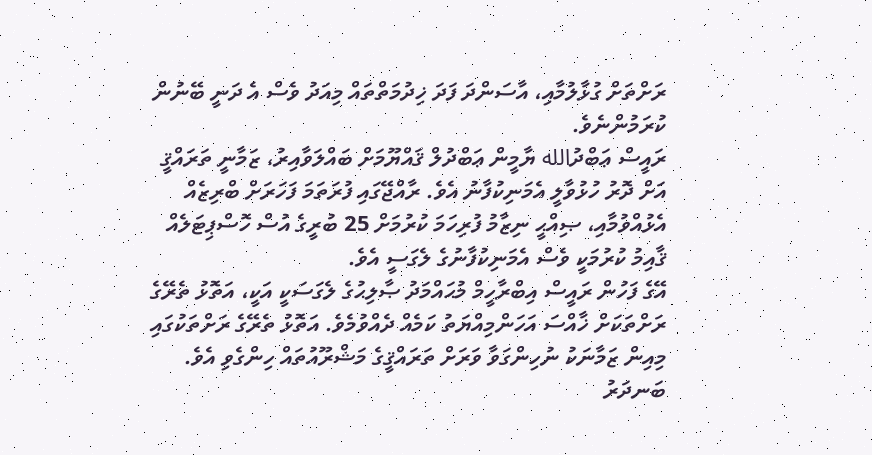ރަށްތަށް ގުޅާލުމާއި، އާސަންދަ ފަދަ ޚިދުމަތްތައް މިއަދު ވެސް އެ ދަނީ ބޭނުން ކުރަމުންނެވެ.
ރައީސް ޢަބްދުالله ޔާމީން ޢަބްދުލް ޤައްޔޫމަށް ބައްލަވާއިރު، ޒަމާނީ ތަރައްޤީ އަށް ދޮރު ހުޅުވާލީ އެމަނިކުފާނު އެވެ. ރާއްޖޭގައި ފުރަތަމަ ފަހަރަށް ބްރިޒެއް އެޅުއްވުމާއި، ޞިއްޙީ ނިޒާމު ފުރިހަމަ ކުރުމަށް 25 ބުރީގެ އުސް ހޮސްޕިޓަލެއް ޤާއިމު ކުރުމަކީ ވެސް އެމަނިކުފާނުގެ ލެގަސީ އެވެ.
އޭގެ ފަހުން ރައީސް އިބްރާހީމް މުޙައްމަދު ޞާލިޙުގެ ލެގަސަކީ އަކީ، އަތޮޅު ތެރޭގެ ރަށްތަކަށް ޚާއްސަ އަހަންމިއްޔަތު ކަމެއް ދެއްވުމެވެ. އަތޮޅު ތެރޭގެ ރަށްތަކުގައި މިއިން ޒަމާނަކު ނުހިންގަވާ ވަރަށް ތަރައްޤީގެ މަޝްރޫއުތައް ހިންގެވި އެވެ. ބަނދަރު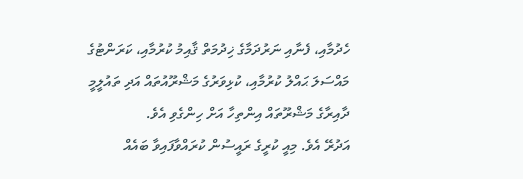ހެދުމާއި، ފެނާއި ނަރުދަމާގެ ޚިދުމަތް ޤާއިމު ކުރުމާއި، ކަރަންޓުގެ މައްސަލަ ޙައްލު ކުރުމާއި، ކުޅިވަރުގެ މަޝްރޫއުތައް އަދި ތައުލީމީ ދާއިރާގެ މަޝްރޫތައް އިންތިހާ އަށް ހިންގެވި އެވެ.
އަދުރޭ އެވެ. މިއީ ކުރީގެ ރައީސުން ކުރައްވާފައިވާ ބައެއް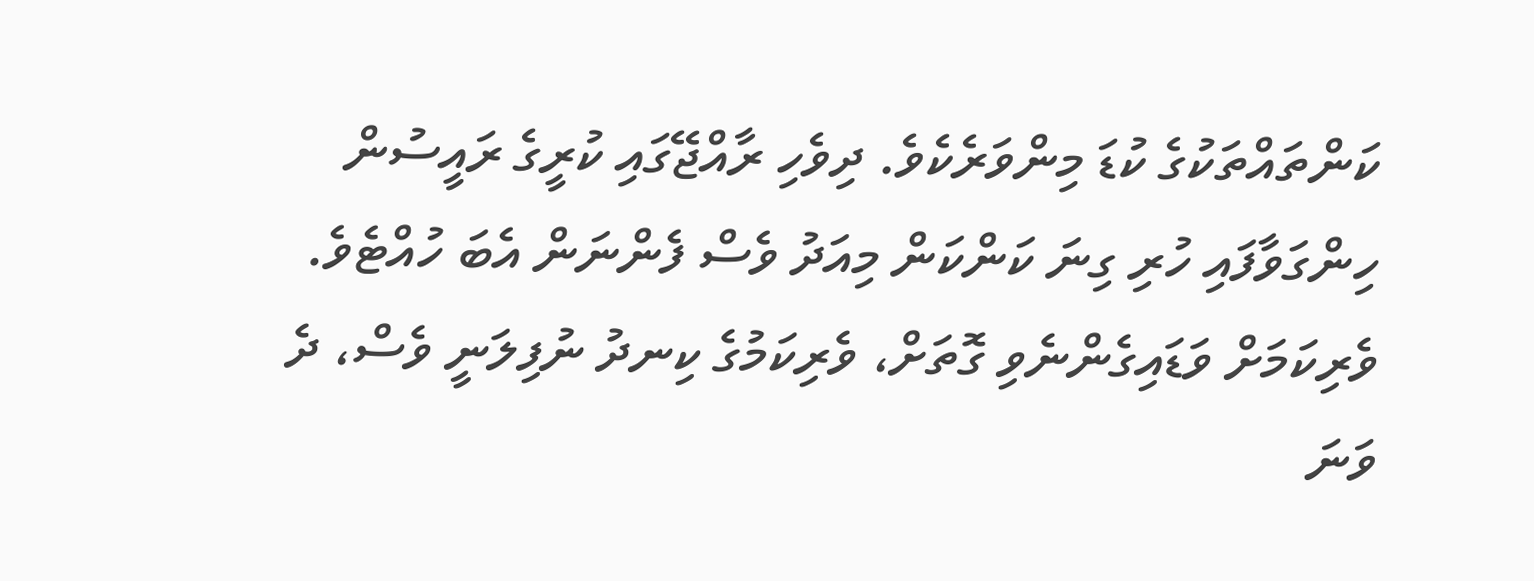ކަންތައްތަކުގެ ކުޑަ މިންވަރެކެވެ. ދިވެހި ރާއްޖޭގައި ކުރީގެ ރައީސުން ހިންގަވާފައި ހުރި ގިނަ ކަންކަން މިއަދު ވެސް ފެންނަން އެބަ ހުއްޓެވެ. ވެރިކަމަށް ވަޑައިގެންނެވި ގޮތަށް، ވެރިކަމުގެ ކިނދު ނުފިލަނީ ވެސް، ދެ ވަނަ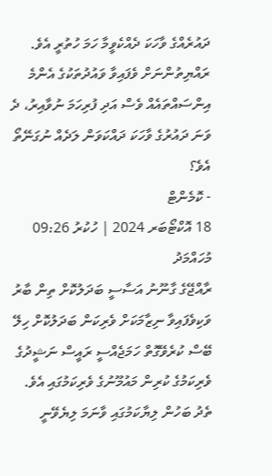ދައުރެއްގެ ވާހަކަ ދެއްކެވީމާ ހަމަ ހުތުރީ އެވެ. ރައްޔިތުންނަށް ވެފައިވާ ވައުދުތަކުގެ އެންމެ އިންސައްތައެއް ވެސް އަދި ފުރިހަމަ ނުވާއިރު، ދެ ވަނަ ދައުރުގެ ވާހަކަ ދައްކަވަން ލަދެއް ނުގަނޭތޯ އެވެ؟
- ކޮމެންޓް
18 އޮކްޓޯބަރ 2024 | ހުކުރު 09:26
މުހައްމަދު
ރާއްޖޭގެ ގާނޫނު އަސާސީ ބަދަލުކޮށް ތިން ބާރު ވަކިވެފައިވާ ނިޒާމަކަށް ވެރިކަން ބަދަލުކޮށް ހިލޭ ބޭސް ކުރެވޭގޮތް ހަމަޖެއްސީ ރައީސް ނަޝީދުގެ ވެރިކަމުގެ ކުރިން މައުމޫނުގެ ވެރިކަމުގައި އެވެ. ތެދު ބަހުން ލިޔާކަމުގައި ވާނަމަ ލިޔެވޭނީ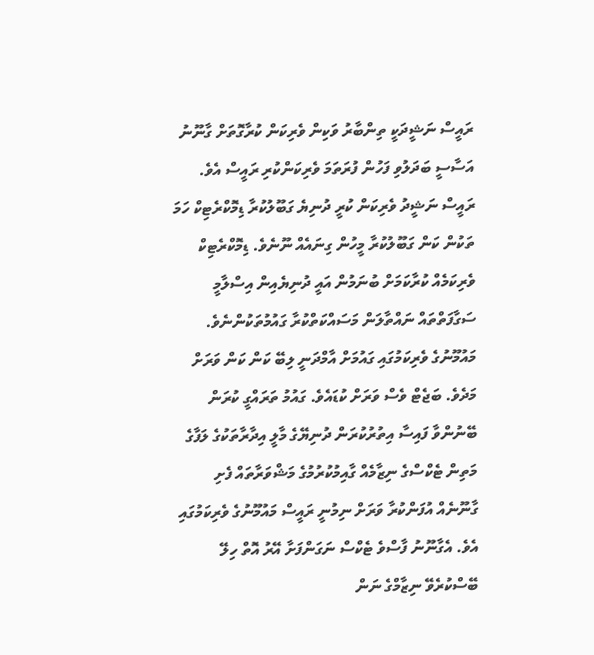ރައީސް ނަޝީދަކީ ތިންބާރު ވަކިން ވެރިކަން ކުރާގޮތަށް ގާނޫނު އަސާސީ ބަދަލުވި ފަހުން ފުރަތަމަ ވެރިކަންކުރި ރައީސް އެވެ. ރައީސް ނަޝީދު ވެރިކަން ކުރީ ދުނިޔެ ގަބޫލުކުރާ ޑިމޮކްރެޓިކް ހަމަ ތަކުން ކަން ގަބޫލުކުރާ މީހުން ގިނައެއް ނޫނެވެ. ޑިމޮކްރެޓިކް ވެރިކަމެއް ކުރާކަމަށް ބުނަމުން އައީ ދުނިޔެއިން އިސްލާމީ ސަގާފަތްތައް ނައްތާލަން މަސައްކަތްކުރާ ގައުމުތަކުންނެވެ. މައުމޫނުގެ ވެރިކަމުގައި ގައުމަށް އާމްދަނީ ލިބޭ ކަން ކަން ވަރަށް މަދެވެ. ބަޖެޓް ވެސް ވަރަށް ކުޑައެވެ. ގައުމު ތަރައްގީ ކުރަން ބޭނުންވާ ފައިސާ އިތުރުކުރަން ދުނިޔޭގެ މާލީ އިދާރާތަކުގެ ލަފާގެ މަތިން ޓެކްސްގެ ނިޒާމެއް ގާއިމުކުރުމުގެ މަޝްވަރާތައް ފެށި ގާނޫނެއް އުފަންކުރާ ވަރަށް ނިމުނީ ރައީސް މައުމޫނުގެ ވެރިކަމުގައި އެވެ. އެގާނޫނު ފާސްވެ ޓެކްސް ނަގަންފަށާ އޭރު އޮތް ހިލޭ ބޭސްކުރެވޭ ނިޒާމްގެ ނަން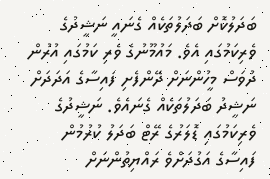ބަދަލުކޮށް ބަދަލުތަކެއް ގެނައީ ނަޝީދުގެ ވެރިކަމުގައި އެވެ. މައުމޫނުގެ ވެރި ކަމުގައި އުރުން ދުވަސް މީހުންނަށް ދޭންފެށި ފައިސާގެ އަދަދަށް ނަޝީދު ބަދަލުތަކެއް ގެނައެވެ. ނަޝީދުގެ ވެރިކަމުގައި ޑޮލަރުގެ ރޭޓް ބަދަލު ކުރުމުން ފައިސާގެ އަގުދަށްވެ ރައްޔިތުންނަށް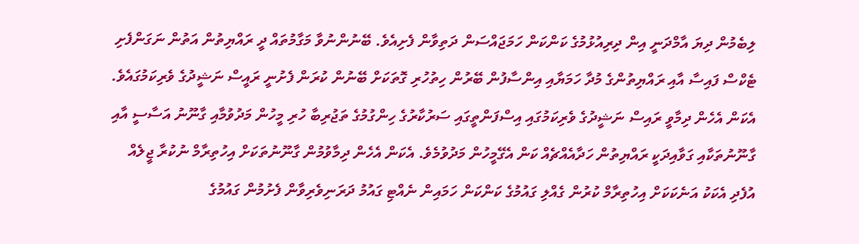ލިބެމުން ދިޔަ އާމްދަނީ އިން ދިރިއުޅުމުގެ ކަންކަން ހަމަޖައްސަން ދަތިވާން ފެށިއެވެ. ބޭނުންނުވާ މަގާމުތައް ދީ ރައްޔިތުން އަތުން ނަގަންފެށި ޓެކްސް ފައިސާ އާއި ރައްޔިތުންގެ މުދާ ހަމަޔާއި އިންސާފުން ބޭރުން ހިތުހުރި ގޮތަކަށް ބޭނުން ކުރަން ފެށުނީ ރައީސް ނަޝީދުގެ ވެރިކަމުގައެވެ. އެކަން އެހެން ދިމާވީ ރައިސް ނަޝީދުގެ ވެރިކަމުގައި އިސްފަންތީގައި ސަރުކާރުގެ ހިންގުމުގެ ތަޖުރިބާ ހުރި މީހުން މަދުވުމާއި ގާނޫނު އަސާސީ އާއި ގާނޫނުތަކާއި ގަވާއިދަކީ ރައްޔިތުން ހަދާއެއްޗެއް ކަން އެގޭމީހުން މަދުވުމެވެ. އެކަން އެހެން ދިމާވުމުން ގާނޫނުތަކަށް އިހުތިރާމް ނުކުރާ ޖީލެއް އުފެދި އެކަކު އަނެކަކަށް އިހުތިރާމް ކުރުން ގެއްލި ގައުމުގެ ކަންކަން ހަމައިން ނެއްޓި ގައުމު ދަރަނިވެރިވާން ފެށުމުން ގައުމުގެ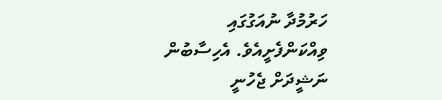ހަރުމުދާ ނުއަގުގައި ވިއްކަންފެށީއެވެ. އެހިސާބުން ނަޝީދަށް ޖެހުނީ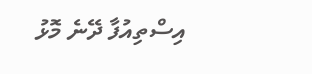އިސްތިއުފާ ދޭނެ މޮޅު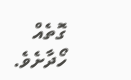ގޮތެއް ހޯދާށެވެ.